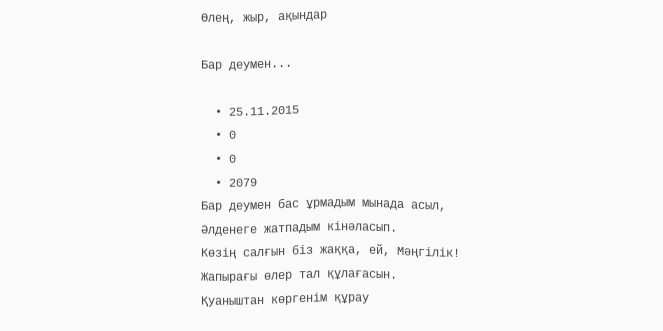Өлең, жыр, ақындар

Бар деумен...

  • 25.11.2015
  • 0
  • 0
  • 2079
Бар деумен бас ұрмадым мынада асыл,
Әлденеге жатпадым кінәласып.
Көзің салғын біз жаққа, ей, Мәңгілік!
Жапырағы өлер тал құлағасын.
Қуаныштан көргенім құрау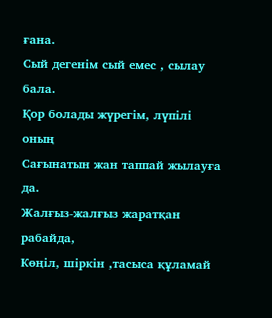ғана.
Сый дегенім сый емес , сылау бала.
Қор болады жүрегім, лүпілі оның
Сағынатын жан таппай жылауға да.
Жалғыз-жалғыз жаратқан рабайда,
Көңіл, шіркін ,тасыса құламай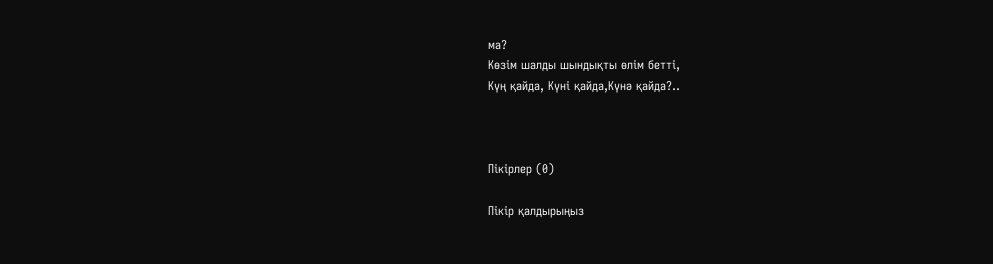ма?
Көзім шалды шындықты өлім бетті,
Күң қайда, Күні қайда,Күнә қайда?..



Пікірлер (0)

Пікір қалдырыңыз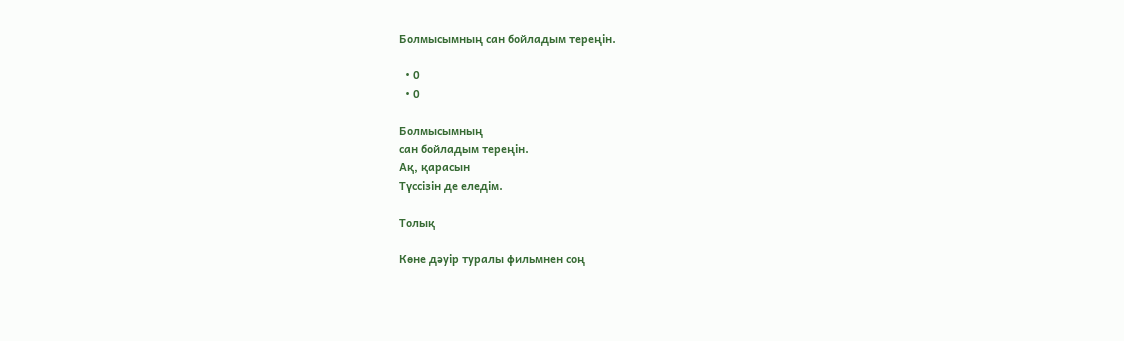Болмысымның сан бойладым тереңін.

  • 0
  • 0

Болмысымның
сан бойладым тереңін.
Ақ, қарасын
Түссізін де еледім.

Толық

Көне дәуір туралы фильмнен соң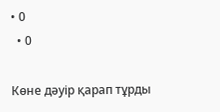• 0
  • 0

Көне дәуір қарап тұрды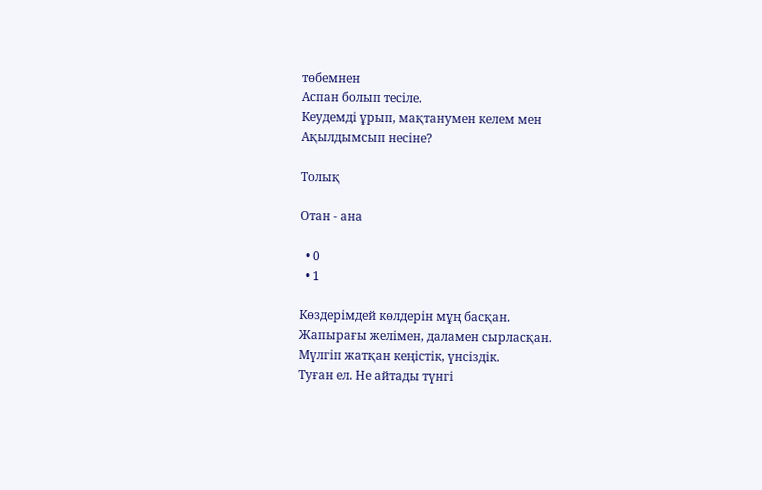төбемнен
Аспан болып тесіле.
Кеудемді ұрып, мақтанумен келем мен
Ақылдымсып несіне?

Толық

Отан - ана

  • 0
  • 1

Көздерімдей көлдерін мұң басқан.
Жапырағы желімен, даламен сырласқан.
Мүлгіп жатқан кеңістік, үнсіздік.
Туған ел. Не айтады түнгі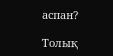аспан?

Толық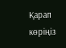Қарап көріңіз